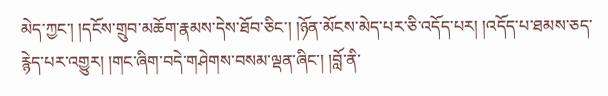མེད་ཀྱང་། །དངོས་གྲུབ་མཆོག་རྣམས་དེས་ཐོབ་ཅིང་། །ཉོན་མོངས་མེད་པར་ཅི་འདོད་པར། །འདོད་པ་ཐམས་ཅད་རྙེད་པར་འགྱུར། །གང་ཞིག་བདེ་གཤེགས་བསམ་ལྡན་ཞིང་། །བློ་ནི་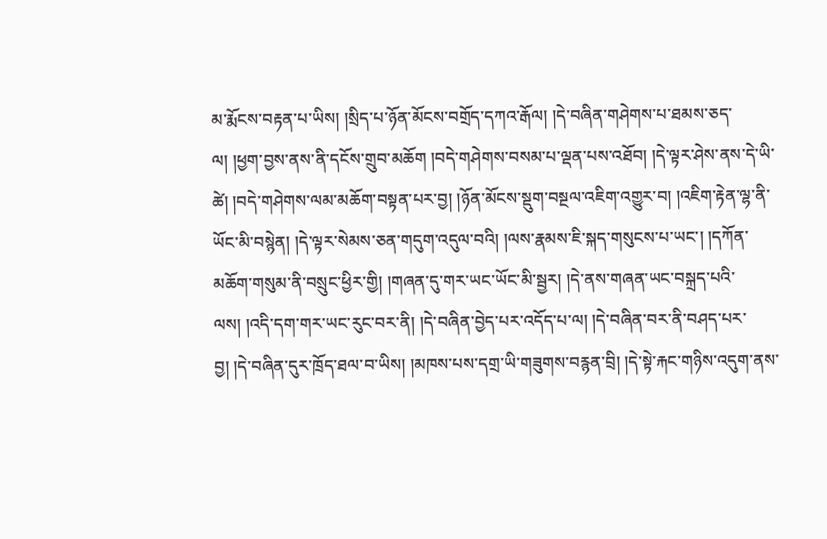མ་རྨོངས་བརྟན་པ་ཡིས། །སྲིད་པ་ཉོན་མོངས་བགྲོད་དཀའ་རྒོལ། །དེ་བཞིན་གཤེགས་པ་ཐམས་ཅད་ལ། །ཕྱག་བྱས་ནས་ནི་དངོས་གྲུབ་མཆོག །བདེ་གཤེགས་བསམ་པ་ལྡན་པས་འཐོབ། །དེ་ལྟར་ཤེས་ནས་དེ་ཡི་ཚེ། །བདེ་གཤེགས་ལམ་མཆོག་བསྟན་པར་བྱ། །ཉོན་མོངས་སྡུག་བསྔལ་འཇིག་འགྱུར་བ། །འཇིག་རྟེན་ལྷ་ནི་ཡོང་མི་བསྙེན། །དེ་ལྟར་སེམས་ཅན་གདུག་འདུལ་བའི། །ལས་རྣམས་ཇི་སྐད་གསུངས་པ་ཡང་། །དཀོན་མཆོག་གསུམ་ནི་བསྲུང་ཕྱིར་གྱི། །གཞན་དུ་གར་ཡང་ཡོང་མི་སྦྱར། །དེ་ནས་གཞན་ཡང་བསྐྲད་པའི་ལས། །འདི་དག་གར་ཡང་རུང་བར་ནི། །དེ་བཞིན་བྱེད་པར་འདོད་པ་ལ། །དེ་བཞིན་བར་ནི་བཤད་པར་བྱ། །དེ་བཞིན་དུར་ཁྲོད་ཐལ་བ་ཡིས། །མཁས་པས་དགྲ་ཡི་གཟུགས་བརྙན་བྲི། །དེ་སྟེ་རྐང་གཉིས་འདུག་ནས་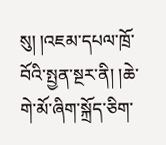སུ། །འཇམ་དཔལ་ཁྲོ་བོའི་སྤྱན་སྔར་ནི། །ཆེ་གེ་མོ་ཞིག་སྐྲོད་ཅིག་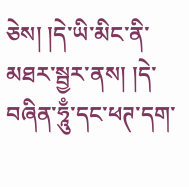ཅེས། །དེ་ཡི་མིང་ནི་མཐར་སྦྱར་ནས། །དེ་བཞིན་ཧཱུྃ་དང་ཕཊ་དག་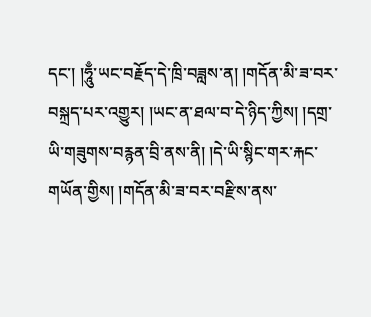དང་། །ཧཱུྃ་ཡང་བརྗོད་དེ་ཁྲི་བཟླས་ན། །གདོན་མི་ཟ་བར་བསྐྲད་པར་འགྱུར། །ཡང་ན་ཐལ་བ་དེ་ཉིད་ཀྱིས། །དགྲ་ཡི་གཟུགས་བརྙན་བྲི་ནས་ནི། །དེ་ཡི་སྙིང་གར་རྐང་གཡོན་གྱིས། །གདོན་མི་ཟ་བར་བརྫིས་ནས་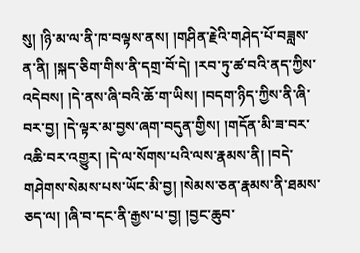སུ། །ཉི་མ་ལ་ནི་ཁ་བལྟས་ནས། །གཤིན་རྗེའི་གཤེད་པོ་བཟླས་ན་ནི། །སྐད་ཅིག་གིས་ནི་དགྲ་བོ་དེ། །རབ་ཏུ་ཚ་བའི་ནད་ཀྱིས་འདེབས། །དེ་ནས་ཞི་བའི་ཆོ་ག་ཡིས། །བདག་ཉིད་ཀྱིས་ནི་ཞི་བར་བྱ། །དེ་ལྟར་མ་བྱས་ཞག་བདུན་གྱིས། །གདོན་མི་ཟ་བར་འཆི་བར་འགྱུར། །དེ་ལ་སོགས་པའི་ལས་རྣམས་ནི། །བདེ་གཤེགས་སེམས་པས་ཡོང་མི་བྱ། །སེམས་ཅན་རྣམས་ནི་ཐམས་ཅད་ལ། །ཞི་བ་དང་ནི་རྒྱས་པ་བྱ། །བྱང་ཆུབ་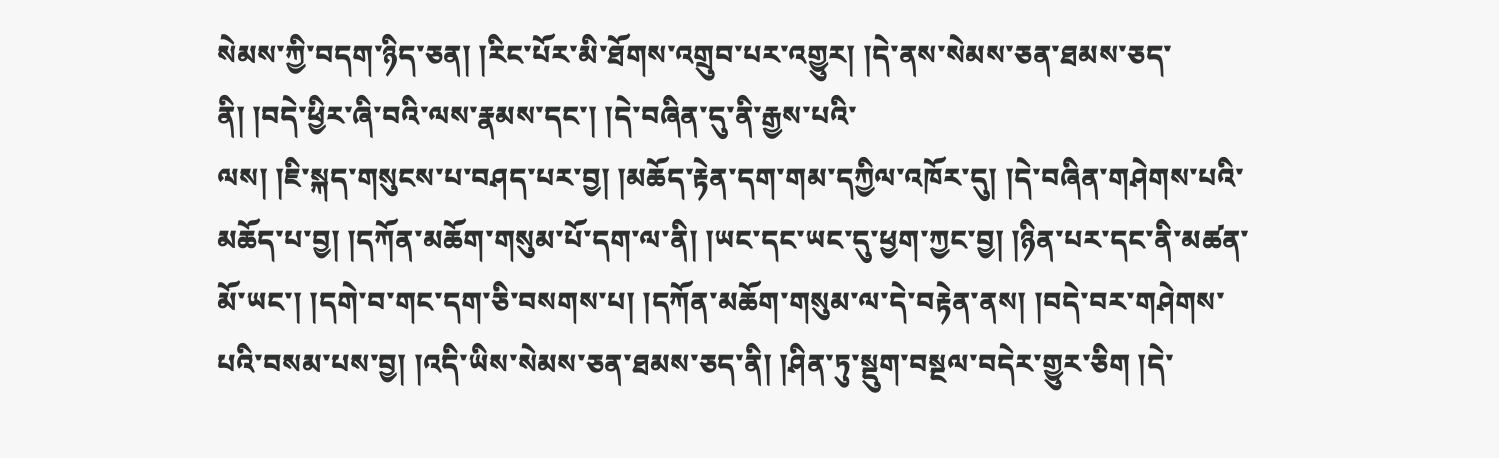སེམས་ཀྱི་བདག་ཉིད་ཅན། །རིང་པོར་མི་ཐོགས་འགྲུབ་པར་འགྱུར། །དེ་ནས་སེམས་ཅན་ཐམས་ཅད་ནི། །བདེ་ཕྱིར་ཞི་བའི་ལས་རྣམས་དང་། །དེ་བཞིན་དུ་ནི་རྒྱས་པའི་
ལས། །ཇི་སྐད་གསུངས་པ་བཤད་པར་བྱ། །མཆོད་རྟེན་དག་གམ་དཀྱིལ་འཁོར་དུ། །དེ་བཞིན་གཤེགས་པའི་མཆོད་པ་བྱ། །དཀོན་མཆོག་གསུམ་པོ་དག་ལ་ནི། །ཡང་དང་ཡང་དུ་ཕྱག་ཀྱང་བྱ། །ཉིན་པར་དང་ནི་མཚན་མོ་ཡང་། །དགེ་བ་གང་དག་ཅི་བསགས་པ། །དཀོན་མཆོག་གསུམ་ལ་དེ་བརྟེན་ནས། །བདེ་བར་གཤེགས་པའི་བསམ་པས་བྱ། །འདི་ཡིས་སེམས་ཅན་ཐམས་ཅད་ནི། །ཤིན་ཏུ་སྡུག་བསྔལ་བདེར་གྱུར་ཅིག །དེ་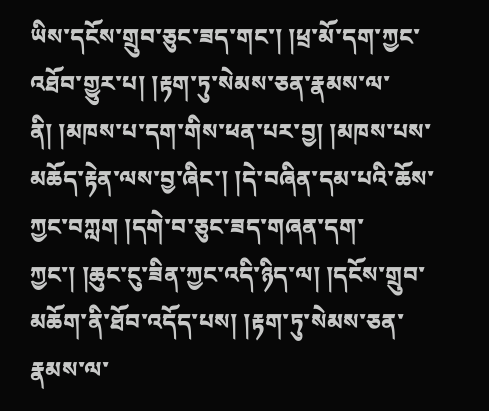ཡིས་དངོས་གྲུབ་ཅུང་ཟད་གང་། །ཕྲ་མོ་དག་ཀྱང་འཐོབ་གྱུར་པ། །རྟག་ཏུ་སེམས་ཅན་རྣམས་ལ་ནི། །མཁས་པ་དག་གིས་ཕན་པར་བྱ། །མཁས་པས་མཆོད་རྟེན་ལས་བྱ་ཞིང་། །དེ་བཞིན་དམ་པའི་ཆོས་ཀྱང་བཀླག །དགེ་བ་ཅུང་ཟད་གཞན་དག་ཀྱང་། །ཆུང་ངུ་ཟིན་ཀྱང་འདི་ཉིད་ལ། །དངོས་གྲུབ་མཆོག་ནི་ཐོབ་འདོད་པས། །རྟག་ཏུ་སེམས་ཅན་རྣམས་ལ་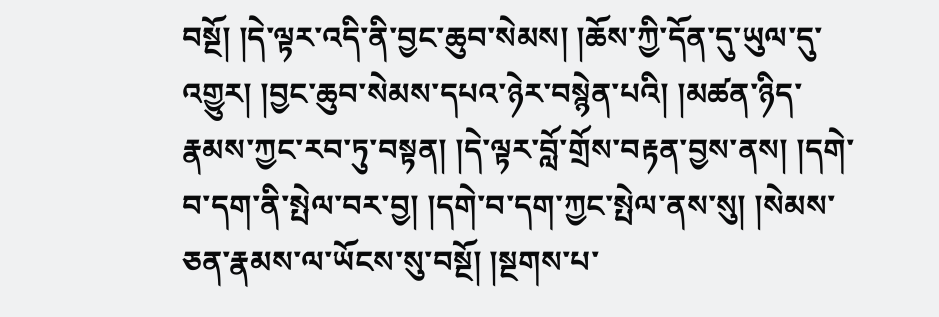བསྔོ། །དེ་ལྟར་འདི་ནི་བྱང་ཆུབ་སེམས། །ཆོས་ཀྱི་དོན་དུ་ཡུལ་དུ་འགྱུར། །བྱང་ཆུབ་སེམས་དཔའ་ཉེར་བསྙེན་པའི། །མཚན་ཉིད་རྣམས་ཀྱང་རབ་ཏུ་བསྟན། །དེ་ལྟར་བློ་གྲོས་བརྟན་བྱས་ནས། །དགེ་བ་དག་ནི་སྤེལ་བར་བྱ། །དགེ་བ་དག་ཀྱང་སྤེལ་ནས་སུ། །སེམས་ཅན་རྣམས་ལ་ཡོངས་སུ་བསྔོ། །སྔགས་པ་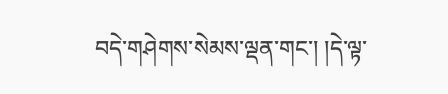བདེ་གཤེགས་སེམས་ལྡན་གང་། །དེ་ལྟ་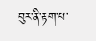བུར་ནི་རྟག་པ་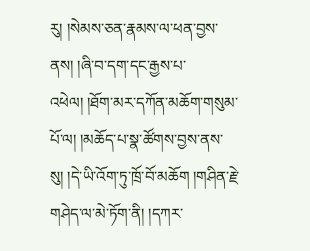རུ། །སེམས་ཅན་རྣམས་ལ་ཕན་བྱས་ནས། །ཞི་བ་དག་དང་རྒྱས་པ་འཕེལ། །ཐོག་མར་དཀོན་མཆོག་གསུམ་པོ་ལ། །མཆོད་པ་སྣ་ཚོགས་བྱས་ནས་སུ། །དེ་ཡི་འོག་ཏུ་ཁྲོ་བོ་མཆོག །གཤིན་རྗེ་གཤེད་ལ་མེ་ཏོག་ནི། །དཀར་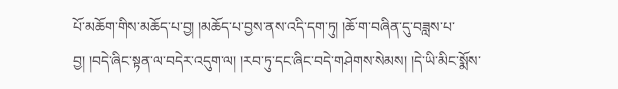པོ་མཆོག་གིས་མཆོད་པ་བྱ། །མཆོད་པ་བྱས་ནས་འདི་དག་ཏུ། །ཆོ་ག་བཞིན་དུ་བཟླས་པ་བྱ། །བདེ་ཞིང་སྟན་ལ་བདེར་འདུག་ལ། །རབ་ཏུ་དང་ཞིང་བདེ་གཤེགས་སེམས། །དེ་ཡི་མིང་སྨོས་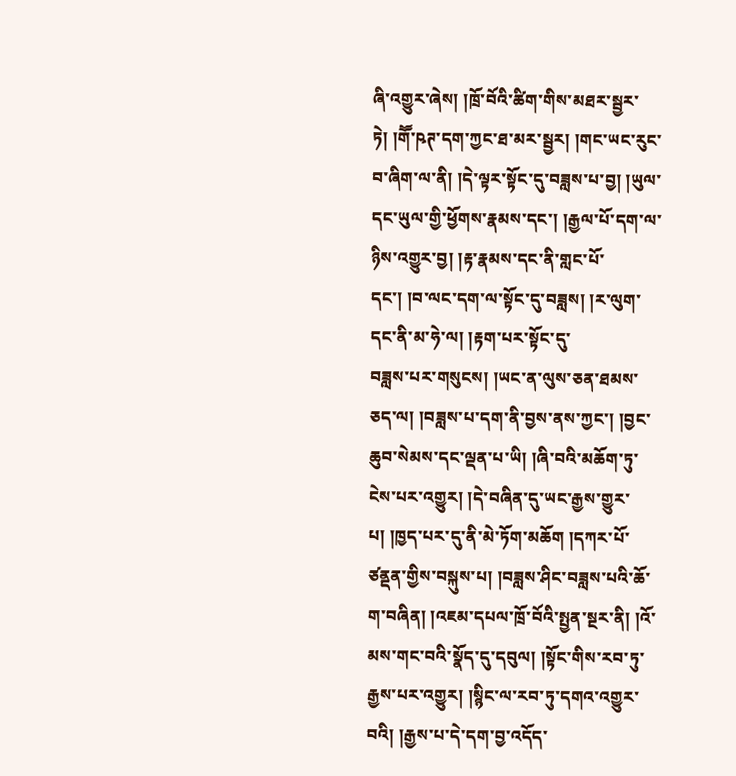ཞི་འགྱུར་ཞེས། །ཁྲོ་བོའི་ཚིག་གིས་མཐར་སྦྱར་ཏེ། །གཽ་ཥཊ་དག་ཀྱང་ཐ་མར་སྦྱར། །གང་ཡང་རུང་བ་ཞིག་ལ་ནི། །དེ་ལྟར་སྟོང་དུ་བཟླས་པ་བྱ། །ཡུལ་དང་ཡུལ་གྱི་ཕྱོགས་རྣམས་དང་། །རྒྱལ་པོ་དག་ལ་ཉིས་འགྱུར་བྱ། །རྟ་རྣམས་དང་ནི་གླང་པོ་དང་། །བ་ལང་དག་ལ་སྟོང་དུ་བཟླས། །ར་ལུག་དང་ནི་མ་ཧེ་ལ། །རྟག་པར་སྟོང་དུ་
བཟླས་པར་གསུངས། །ཡང་ན་ལུས་ཅན་ཐམས་ཅད་ལ། །བཟླས་པ་དག་ནི་བྱས་ནས་ཀྱང་། །བྱང་ཆུབ་སེམས་དང་ལྡན་པ་ཡི། །ཞི་བའི་མཆོག་ཏུ་ངེས་པར་འགྱུར། །དེ་བཞིན་དུ་ཡང་རྒྱས་གྱུར་པ། །ཁྱད་པར་དུ་ནི་མེ་ཏོག་མཆོག །དཀར་པོ་ཙནྡན་གྱིས་བསྐུས་པ། །བཟླས་ཤིང་བཟླས་པའི་ཆོ་ག་བཞིན། །འཇམ་དཔལ་ཁྲོ་བོའི་སྤྱན་སྔར་ནི། །འོ་མས་གང་བའི་སྣོད་དུ་དབུལ། །སྟོང་གིས་རབ་ཏུ་རྒྱས་པར་འགྱུར། །སྙིང་ལ་རབ་ཏུ་དགའ་འགྱུར་བའི། །རྒྱས་པ་དེ་དག་བྱ་འདོད་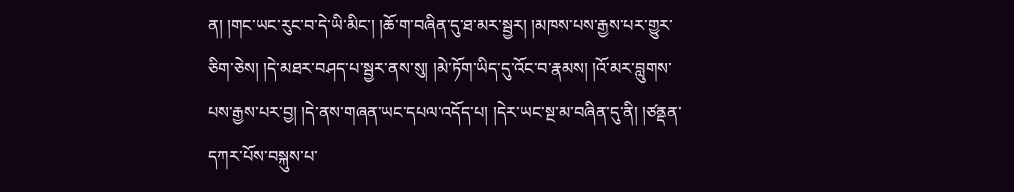ན། །གང་ཡང་རུང་བ་དེ་ཡི་མིང་། །ཆོ་ག་བཞིན་དུ་ཐ་མར་སྦྱར། །མཁས་པས་རྒྱས་པར་གྱུར་ཅིག་ཅེས། །དེ་མཐར་བཤད་པ་སྦྱར་ནས་སུ། །མེ་ཏོག་ཡིད་དུ་འོང་བ་རྣམས། །འོ་མར་བླུགས་པས་རྒྱས་པར་བྱ། །དེ་ནས་གཞན་ཡང་དཔལ་འདོད་པ། །དེར་ཡང་སྔ་མ་བཞིན་དུ་ནི། །ཙནྡན་དཀར་པོས་བསྐུས་པ་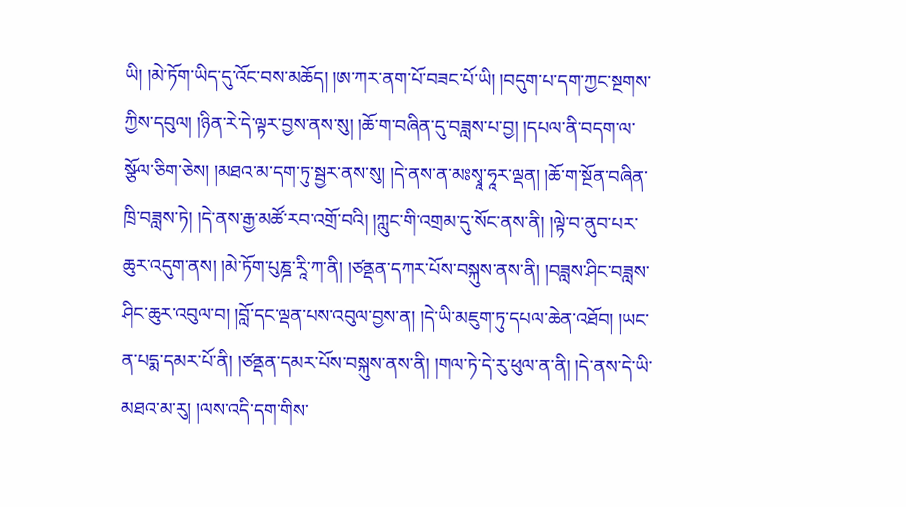ཡི། །མེ་ཏོག་ཡིད་དུ་འོང་བས་མཆོད། །ཨ་ཀར་ནག་པོ་བཟང་པོ་ཡི། །བདུག་པ་དག་ཀྱང་སྔགས་ཀྱིས་དབུལ། །ཉིན་རེ་དེ་ལྟར་བྱས་ནས་སུ། །ཆོ་ག་བཞིན་དུ་བཟླས་པ་བྱ། །དཔལ་ནི་བདག་ལ་སྩོལ་ཅིག་ཅེས། །མཐའ་མ་དག་ཏུ་སྦྱར་ནས་སུ། །དེ་ནས་ན་མཿསྭཱ་ཧཱར་ལྡན། །ཆོ་ག་སྔོན་བཞིན་ཁྲི་བཟླས་ཏེ། །དེ་ནས་རྒྱ་མཚོ་རབ་འགྲོ་བའི། །ཀླུང་གི་འགྲམ་དུ་སོང་ནས་ནི། །ལྟེ་བ་ནུབ་པར་ཆུར་འདུག་ནས། །མེ་ཏོག་པུཎྜ་རཱི་ཀ་ནི། །ཙནྡན་དཀར་པོས་བསྐུས་ནས་ནི། །བཟླས་ཤིང་བཟླས་ཤིང་ཆུར་འབུལ་བ། །བློ་དང་ལྡན་པས་འབུལ་བྱས་ན། །དེ་ཡི་མཇུག་ཏུ་དཔལ་ཆེན་འཐོབ། །ཡང་ན་པདྨ་དམར་པོ་ནི། །ཙནྡན་དམར་པོས་བསྐུས་ནས་ནི། །གལ་ཏེ་དེ་རུ་ཕུལ་ན་ནི། །དེ་ནས་དེ་ཡི་མཐའ་མ་རུ། །ལས་འདི་དག་གིས་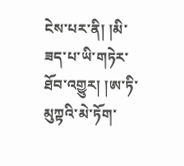ངེས་པར་ནི། །མི་ཟད་པ་ཡི་གཏེར་ཐོབ་འགྱུར། །ཨ་ཏི་མུཀྟའི་མེ་ཏོག་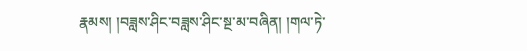རྣམས། །བཟླས་ཤིང་བཟླས་ཤིང་སྔ་མ་བཞིན། །གལ་ཏེ་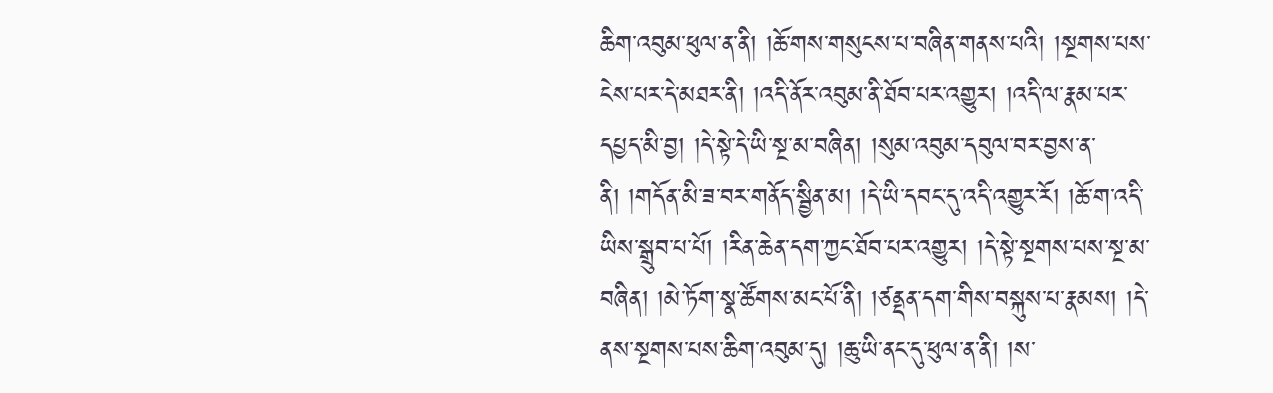ཆིག་འབུམ་ཕུལ་ན་ནི། །ཆོ་གས་གསུངས་པ་བཞིན་གནས་པའི། །སྔགས་པས་ངེས་པར་དེ་མཐར་ནི། །འདི་ནོར་འབུམ་ནི་ཐོབ་པར་འགྱུར། །འདི་ལ་རྣམ་པར་དཔྱད་མི་བྱ། །དེ་སྟེ་དེ་ཡི་སྔ་མ་བཞིན། །སུམ་འབུམ་དབུལ་བར་བྱས་ན་
ནི། །གདོན་མི་ཟ་བར་གནོད་སྦྱིན་མ། །དེ་ཡི་དབང་དུ་འདི་འགྱུར་རོ། །ཆོ་ག་འདི་ཡིས་སྒྲུབ་པ་པོ། །རིན་ཆེན་དག་ཀྱང་ཐོབ་པར་འགྱུར། །དེ་སྟེ་སྔགས་པས་སྔ་མ་བཞིན། །མེ་ཏོག་སྣ་ཚོགས་མང་པོ་ནི། །ཙནྡན་དག་གིས་བསྐུས་པ་རྣམས། །དེ་ནས་སྔགས་པས་ཆིག་འབུམ་དུ། །ཆུ་ཡི་ནང་དུ་ཕུལ་ན་ནི། །ས་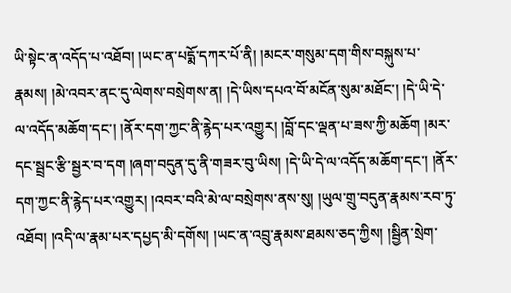ཡི་སྟེང་ན་འདོད་པ་འཐོབ། །ཡང་ན་པདྨོ་དཀར་པོ་ནི། །མངར་གསུམ་དག་གིས་བསྐུས་པ་རྣམས། །མེ་འབར་ནང་དུ་ལེགས་བསྲེགས་ན། །དེ་ཡིས་དཔའ་བོ་མངོན་སུམ་མཐོང་། །དེ་ཡི་དེ་ལ་འདོད་མཆོག་དང་། །ནོར་དག་ཀྱང་ནི་རྙེད་པར་འགྱུར། །བློ་དང་ལྡན་པ་ཟས་ཀྱི་མཆོག །མར་དང་སྦྲང་རྩི་སྦྱར་བ་དག །ཞག་བདུན་དུ་ནི་གཟར་བུ་ཡིས། །དེ་ཡི་དེ་ལ་འདོད་མཆོག་དང་། །ནོར་དག་ཀྱང་ནི་རྙེད་པར་འགྱུར། །འབར་བའི་མེ་ལ་བསྲེགས་ནས་སུ། །ཡུལ་གྲུ་བདུན་རྣམས་རབ་ཏུ་འཐོབ། །འདི་ལ་རྣམ་པར་དཔྱད་མི་དགོས། །ཡང་ན་འབྲུ་རྣམས་ཐམས་ཅད་ཀྱིས། །སྦྱིན་སྲེག་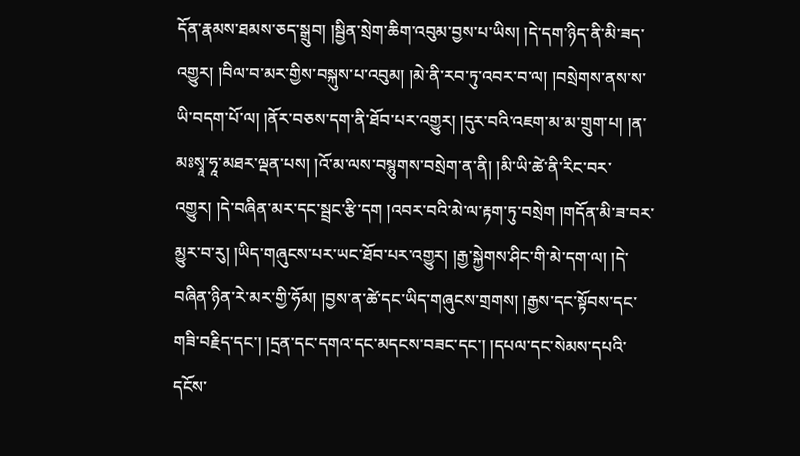དོན་རྣམས་ཐམས་ཅད་སྒྲུབ། །སྦྱིན་སྲེག་ཆིག་འབུམ་བྱས་པ་ཡིས། །དེ་དག་ཉིད་ནི་མི་ཟད་འགྱུར། །བིལ་བ་མར་གྱིས་བསྐུས་པ་འབུམ། །མེ་ནི་རབ་ཏུ་འབར་བ་ལ། །བསྲེགས་ནས་ས་ཡི་བདག་པོ་ལ། །ནོར་བཅས་དག་ནི་ཐོབ་པར་འགྱུར། །དུར་བའི་འཇག་མ་མ་གྲུག་པ། །ན་མཿསྭཱ་ཧཱ་མཐར་ལྡན་པས། །འོ་མ་ལས་བསྙུགས་བསྲེག་ན་ནི། །མི་ཡི་ཚེ་ནི་རིང་བར་འགྱུར། །དེ་བཞིན་མར་དང་སྦྲང་རྩི་དག །འབར་བའི་མེ་ལ་རྟག་ཏུ་བསྲེག །གདོན་མི་ཟ་བར་མྱུར་བ་རུ། །ཡིད་གཞུངས་པར་ཡང་ཐོབ་པར་འགྱུར། །རྒྱ་སྐྱེགས་ཤིང་གི་མེ་དག་ལ། །དེ་བཞིན་ཉིན་རེ་མར་གྱི་ཧོམ། །བྱས་ན་ཚེ་དང་ཡིད་གཞུངས་གྲགས། །རྒྱས་དང་སྟོབས་དང་གཟི་བརྗིད་དང་། །དྲན་དང་དགའ་དང་མདངས་བཟང་དང་། །དཔལ་དང་སེམས་དཔའི་དངོས་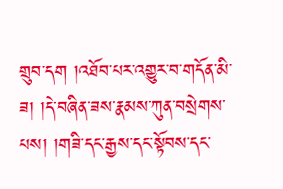གྲུབ་དག །འཐོབ་པར་འགྱུར་བ་གདོན་མི་ཟ། །དེ་བཞིན་ཟས་རྣམས་ཀུན་བསྲེགས་པས། །གཟི་དང་རྒྱས་དང་སྟོབས་དང་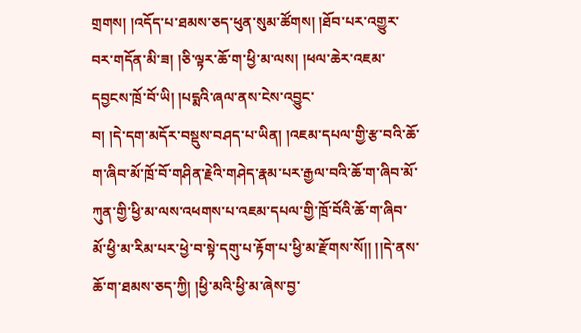གྲགས། །འདོད་པ་ཐམས་ཅད་ཕུན་སུམ་ཚོགས། །ཐོབ་པར་འགྱུར་བར་གདོན་མི་ཟ། །ཅི་ལྟར་ཆོ་ག་ཕྱི་མ་ལས། །ཕལ་ཆེར་འཇམ་དབྱངས་ཁྲོ་བོ་ཡི། །པདྨའི་ཞལ་ནས་ངེས་འབྱུང་
བ། །དེ་དག་མདོར་བསྡུས་བཤད་པ་ཡིན། །འཇམ་དཔལ་གྱི་རྩ་བའི་ཆོ་ག་ཞིབ་མོ་ཁྲོ་བོ་གཤིན་རྗེའི་གཤེད་རྣམ་པར་རྒྱལ་བའི་ཆོ་ག་ཞིབ་མོ་ཀུན་གྱི་ཕྱི་མ་ལས་འཕགས་པ་འཇམ་དཔལ་གྱི་ཁྲོ་བོའི་ཆོ་ག་ཞིབ་མོ་ཕྱི་མ་རིམ་པར་ཕྱེ་བ་སྟེ་དགུ་པ་རྟོག་པ་ཕྱི་མ་རྫོགས་སོ།། །།དེ་ནས་ཆོ་ག་ཐམས་ཅད་ཀྱི། །ཕྱི་མའི་ཕྱི་མ་ཞེས་བྱ་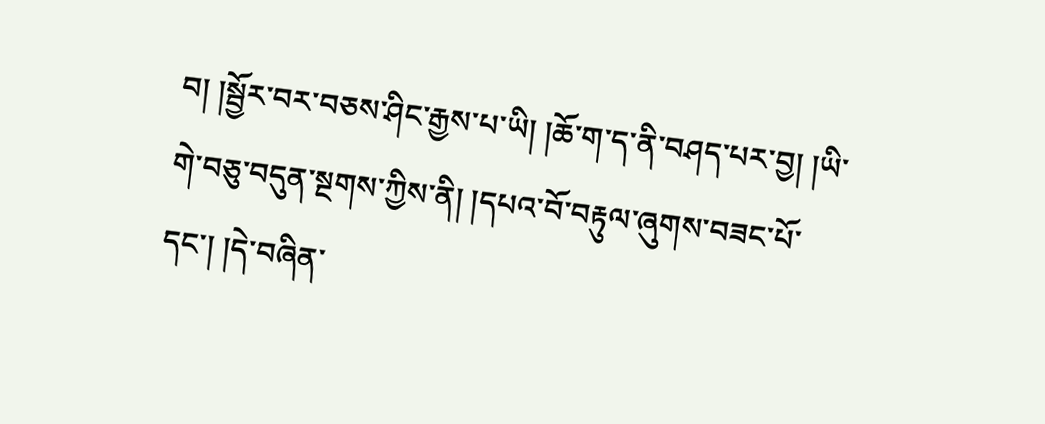བ། །སྦྱོར་བར་བཅས་ཤིང་རྒྱས་པ་ཡི། །ཆོ་ག་ད་ནི་བཤད་པར་བྱ། །ཡི་གེ་བཅུ་བདུན་སྔགས་ཀྱིས་ནི། །དཔའ་བོ་བརྟུལ་ཞུགས་བཟང་པོ་དང་། །དེ་བཞིན་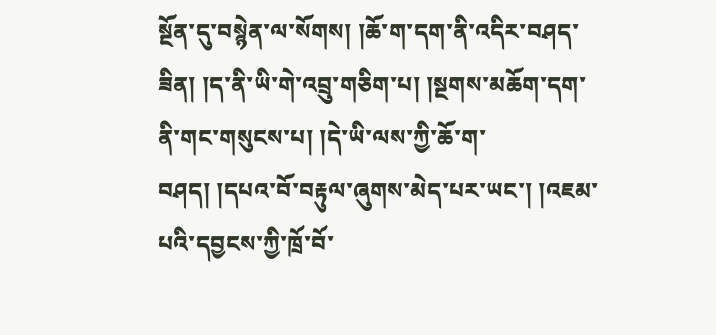སྔོན་དུ་བསྙེན་ལ་སོགས། །ཆོ་ག་དག་ནི་འདིར་བཤད་ཟིན། །ད་ནི་ཡི་གེ་འབྲུ་གཅིག་པ། །སྔགས་མཆོག་དག་ནི་གང་གསུངས་པ། །དེ་ཡི་ལས་ཀྱི་ཆོ་ག་བཤད། །དཔའ་བོ་བརྟུལ་ཞུགས་མེད་པར་ཡང་། །འཇམ་པའི་དབྱངས་ཀྱི་ཁྲོ་བོ་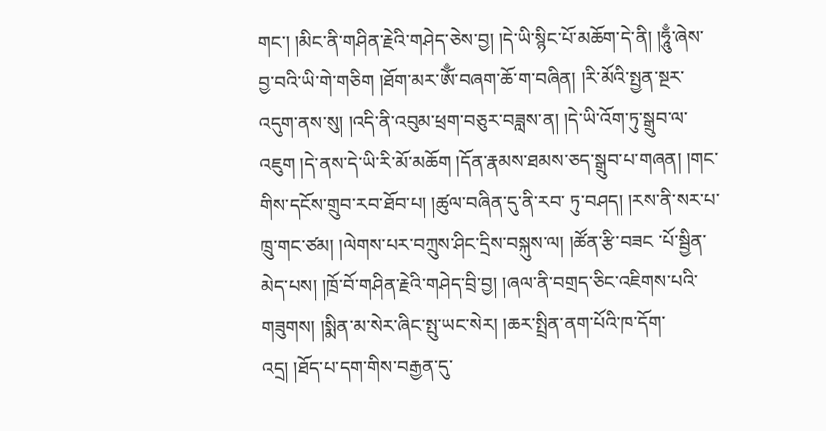གང་། །མིང་ནི་གཤིན་རྗེའི་གཤེད་ཅེས་བྱ། །དེ་ཡི་སྙིང་པོ་མཆོག་དེ་ནི། །ཧཱུྃ་ཞེས་བྱ་བའི་ཡི་གེ་གཅིག །ཐོག་མར་ཨོྃ་བཞག་ཆོ་ག་བཞིན། །རི་མོའི་སྤྱན་སྔར་འདུག་ནས་སུ། །འདི་ནི་འབུམ་ཕྲག་བཅུར་བཟླས་ན། །དེ་ཡི་འོག་ཏུ་སྒྲུབ་ལ་འཇུག །དེ་ནས་དེ་ཡི་རི་མོ་མཆོག །དོན་རྣམས་ཐམས་ཅད་སྒྲུབ་པ་གཞན། །གང་གིས་དངོས་གྲུབ་རབ་ཐོབ་པ། །ཚུལ་བཞིན་དུ་ནི་རབ་ ཏུ་བཤད། །རས་ནི་སར་པ་ཁྲུ་གང་ཙམ། །ལེགས་པར་བཀྲུས་ཤིང་དྲིས་བསྐུས་ལ། །ཚོན་རྩི་བཟང ་པོ་སྦྱིན་མེད་པས། །ཁྲོ་བོ་གཤིན་རྗེའི་གཤེད་བྲི་བྱ། །ཞལ་ནི་བགྲད་ཅིང་འཇིགས་པའི་གཟུགས། །སྨིན་མ་སེར་ཞིང་སྤུ་ཡང་སེར། །ཆར་སྤྲིན་ནག་པོའི་ཁ་དོག་འདྲ། །ཐོད་པ་དག་གིས་བརྒྱན་དུ་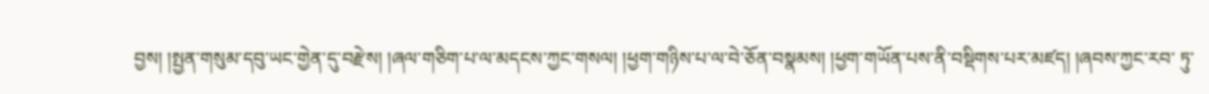བྱས། །སྤྱན་གསུམ་དབུ་ཡང་གྱེན་དུ་བརྫེས། །ཞལ་གཅིག་པ་ལ་མདངས་ཀྱང་གསལ། །ཕྱག་གཉིས་པ་ལ་བེ་ཅོན་བསྣམས། །ཕྱག་གཡོན་པས་ནི་བསྡིགས་པར་མཛད། །ཞབས་ཀྱང་རབ་ ཏུ་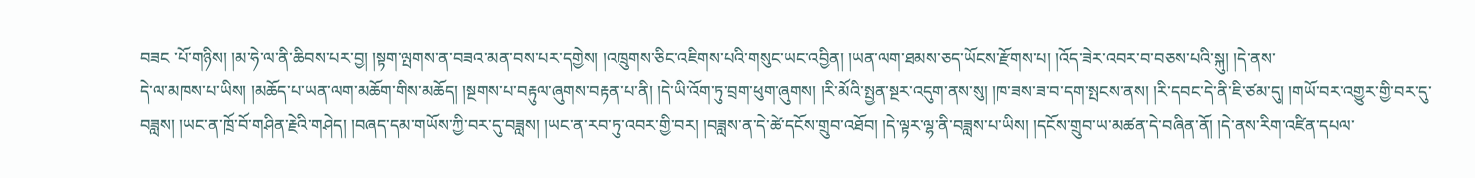བཟང ་པོ་གཉིས། །མ་ཧེ་ལ་ནི་ཆིབས་པར་བྱ། །སྟག་ལྤགས་ན་བཟའ་མན་བས་པར་དགྱེས། །འཁྲུགས་ཅིང་འཇིགས་པའི་གསུང་ཡང་འབྱིན། །ཡན་ལག་ཐམས་ཅད་ཡོངས་རྫོགས་པ། །འོད་ཟེར་འབར་བ་བཅས་པའི་སྐུ། །དེ་ནས་
དེ་ལ་མཁས་པ་ཡིས། །མཆོད་པ་ཡན་ལག་མཆོག་གིས་མཆོད། །སྔགས་པ་བརྟུལ་ཞུགས་བརྟན་པ་ནི། །དེ་ཡི་འོག་ཏུ་བྲག་ཕུག་ཞུགས། །རི་མོའི་སྤྱན་སྔར་འདུག་ནས་སུ། །ཁ་ཟས་ཟ་བ་དག་སྤངས་ནས། །རི་དབང་དེ་ནི་ཇི་ཙམ་དུ། །གཡོ་བར་འགྱུར་གྱི་བར་དུ་བཟླས། །ཡང་ན་ཁྲོ་བོ་གཤིན་རྗེའི་གཤེད། །བཞད་དམ་གཡོས་ཀྱི་བར་དུ་བཟླས། །ཡང་ན་རབ་ཏུ་འབར་གྱི་བར། །བཟླས་ན་དེ་ཚེ་དངོས་གྲུབ་འཐོབ། །དེ་ལྟར་ལྷ་ནི་བཟླས་པ་ཡིས། །དངོས་གྲུབ་ཡ་མཚན་དེ་བཞིན་ནོ། །དེ་ནས་རིག་འཛིན་དཔལ་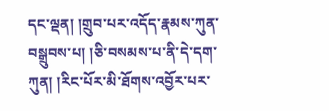དང་ལྡན། །གྲུབ་པར་འདོད་རྣམས་ཀུན་བསྒྲུབས་པ། །ཅི་བསམས་པ་ནི་དེ་དག་ཀུན། །རིང་པོར་མི་ཐོགས་འབྱོར་པར་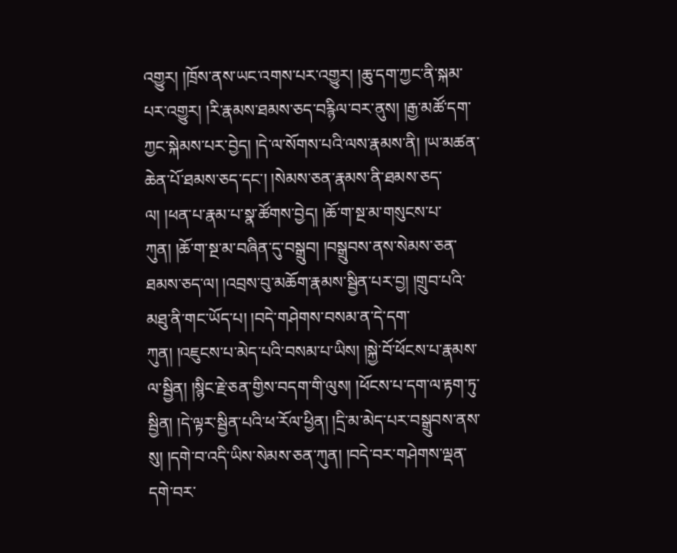འགྱུར། །ཁྲོས་ནས་ཡང་འགས་པར་འགྱུར། །ཆུ་དག་ཀྱང་ནི་སྐམ་པར་འགྱུར། །རི་རྣམས་ཐམས་ཅད་བརྙིལ་བར་ནུས། །རྒྱ་མཚོ་དག་ཀྱང་སྐེམས་པར་བྱེད། །དེ་ལ་སོགས་པའི་ལས་རྣམས་ནི། །ཡ་མཚན་ཆེན་པོ་ཐམས་ཅད་དང་། །སེམས་ཅན་རྣམས་ནི་ཐམས་ཅད་ལ། །ཕན་པ་རྣམ་པ་སྣ་ཚོགས་བྱེད། །ཆོ་ག་སྔ་མ་གསུངས་པ་ཀུན། །ཆོ་ག་སྔ་མ་བཞིན་དུ་བསྒྲུབ། །བསྒྲུབས་ནས་སེམས་ཅན་ཐམས་ཅད་ལ། །འབྲས་བུ་མཆོག་རྣམས་སྦྱིན་པར་བྱ། །གྲུབ་པའི་མཐུ་ནི་གང་ཡོད་པ། །བདེ་གཤེགས་བསམ་ན་དེ་དག་ཀུན། །འཇུངས་པ་མེད་པའི་བསམ་པ་ཡིས། །སྐྱེ་བོ་ཕོངས་པ་རྣམས་ལ་སྦྱིན། །སྙིང་རྗེ་ཅན་གྱིས་བདག་གི་ལུས། །ཕོངས་པ་དག་ལ་རྟག་ཏུ་སྦྱིན། །དེ་ལྟར་སྦྱིན་པའི་ཕ་རོལ་ཕྱིན། །དྲི་མ་མེད་པར་བསྒྲུབས་ནས་སུ། །དགེ་བ་འདི་ཡིས་སེམས་ཅན་ཀུན། །བདེ་བར་གཤེགས་ལྡན་དགེ་བར་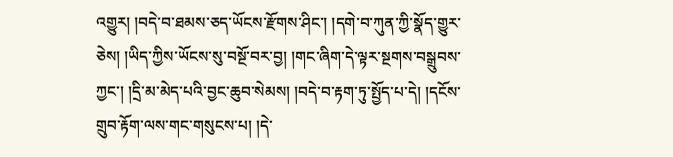འགྱུར། །བདེ་བ་ཐམས་ཅད་ཡོངས་རྫོགས་ཤིང་། །དགེ་བ་ཀུན་ཀྱི་སྣོད་གྱུར་ཅེས། །ཡིད་ཀྱིས་ཡོངས་སུ་བསྔོ་བར་བྱ། །གང་ཞིག་དེ་ལྟར་སྔགས་བསྒྲུབས་ཀྱང་། །དྲི་མ་མེད་པའི་བྱང་ཆུབ་སེམས། །བདེ་བ་རྟག་ཏུ་སྤྱོད་པ་དེ། །དངོས་གྲུབ་རྟོག་ལས་གང་གསུངས་པ། །དེ་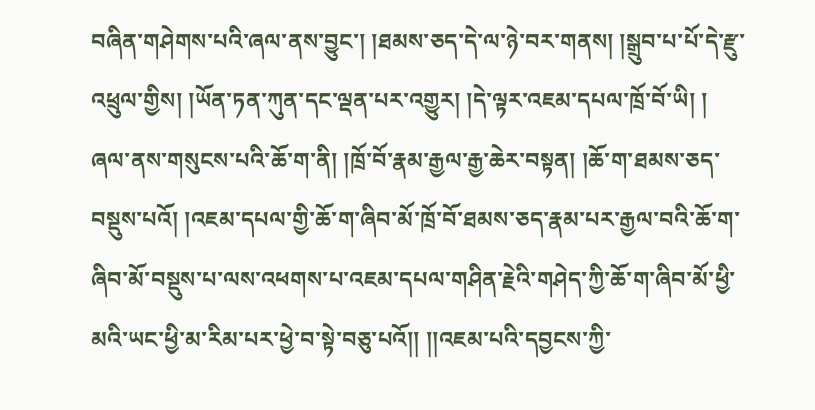བཞིན་གཤེགས་པའི་ཞལ་ནས་བྱུང་། །ཐམས་ཅད་དེ་ལ་ཉེ་བར་གནས། །སྒྲུབ་པ་པོ་དེ་རྫུ་འཕྲུལ་གྱིས། །ཡོན་ཏན་ཀུན་དང་ལྡན་པར་འགྱུར། །དེ་ལྟར་འཇམ་དཔལ་ཁྲོ་བོ་ཡི། །
ཞལ་ནས་གསུངས་པའི་ཆོ་ག་ནི། །ཁྲོ་བོ་རྣམ་རྒྱལ་རྒྱ་ཆེར་བསྟན། །ཆོ་ག་ཐམས་ཅད་བསྡུས་པའོ། །འཇམ་དཔལ་གྱི་ཆོ་ག་ཞིབ་མོ་ཁྲོ་བོ་ཐམས་ཅད་རྣམ་པར་རྒྱལ་བའི་ཆོ་ག་ཞིབ་མོ་བསྡུས་པ་ལས་འཕགས་པ་འཇམ་དཔལ་གཤིན་རྗེའི་གཤེད་ཀྱི་ཆོ་ག་ཞིབ་མོ་ཕྱི་མའི་ཡང་ཕྱི་མ་རིམ་པར་ཕྱེ་བ་སྟེ་བཅུ་པའོ།། །།འཇམ་པའི་དབྱངས་ཀྱི་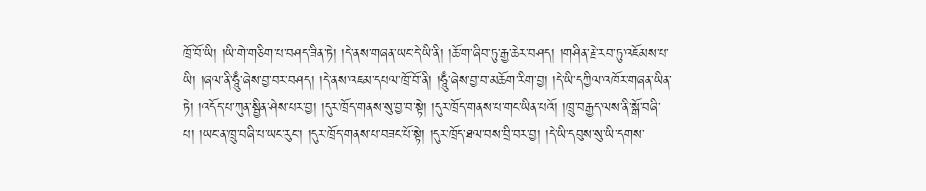ཁྲོ་བོ་ཡི། །ཡི་གེ་གཅིག་པ་བཤད་ཟིན་ཏེ། །དེ་ནས་གཞན་ཡང་དེ་ཡི་ནི། །ཆོ་ག་ཞིབ་ཏུ་རྒྱ་ཆེར་བཤད། །གཤིན་རྗེ་རབ་ཏུ་འཇོམས་པ་ཡི། །ཞལ་ནི་ཧཱུྃ་ཞེས་བྱ་བར་བཤད། །དེ་ནས་འཇམ་དཔལ་ཁྲོ་བོ་ནི། །ཧཱུྃ་ཞེས་བྱ་བ་མཆོག་རིག་བྱ། །དེ་ཡི་དཀྱིལ་འཁོར་གཞན་ཡིན་ཏེ། །འདོད་པ་ཀུན་སྦྱིན་ཤེས་པར་བྱ། །དུར་ཁྲོད་གནས་སུ་བྱ་བ་སྟེ། །དུར་ཁྲོད་གནས་པ་གང་ཡིན་པའོ། །ཁྲུ་བརྒྱད་ལས་ནི་སྒོ་བཞི་པ། །ཡང་ན་ཁྲུ་བཞི་པ་ཡང་རུང་། །དུར་ཁྲོད་གནས་པ་བཟང་པོ་སྟེ། །དུར་ཁྲོད་ཐལ་བས་བྲི་བར་བྱ། །དེ་ཡི་དབུས་སུ་ཡི་དགས་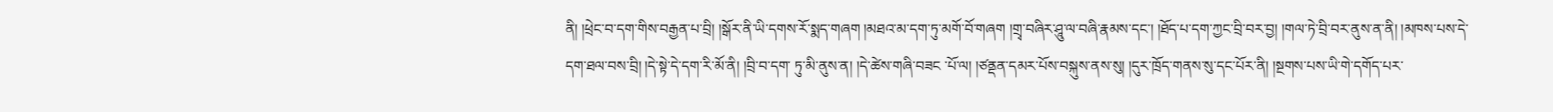ནི། །ཕྲེང་བ་དག་གིས་བརྒྱན་པ་བྲི། །སྒོར་ནི་ཡི་དགས་རོ་སྨད་གཞག །མཐའ་མ་དག་ཏུ་མགོ་བོ་གཞག །གྲྭ་བཞིར་ཤཱུ་ལ་བཞི་རྣམས་དང་། །ཐོད་པ་དག་ཀྱང་བྲི་བར་བྱ། །གལ་ཏེ་བྲི་བར་ནུས་ན་ནི། །མཁས་པས་དེ་དག་ཐལ་བས་བྲི། །དེ་སྟེ་དེ་དག་རི་མོ་ནི། །བྲི་བ་དག་ ཏུ་མི་ནུས་ན། །དེ་ཚེས་གཞི་བཟང ་པོ་ལ། །ཙནྡན་དམར་པོས་བསྐུས་ནས་སུ། །དུར་ཁྲོད་གནས་སུ་དང་པོར་ནི། །སྔགས་པས་ཡི་གེ་དགོད་པར་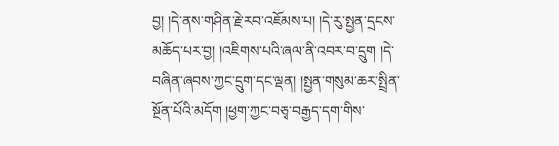བྱ། །དེ་ནས་གཤིན་རྗེ་རབ་འཇོམས་པ། །དེ་རུ་སྤྱན་དྲངས་མཆོད་པར་བྱ། །འཇིགས་པའི་ཞལ་ནི་འབར་བ་དྲུག །དེ་བཞིན་ཞབས་ཀྱང་དྲུག་དང་ལྡན། །སྤྱན་གསུམ་ཆར་སྤྲིན་སྔོན་པོའི་མདོག །ཕྱག་ཀྱང་བཅྭ་བརྒྱད་དག་གིས་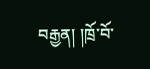བརྒྱན། །ཁྲོ་བོ་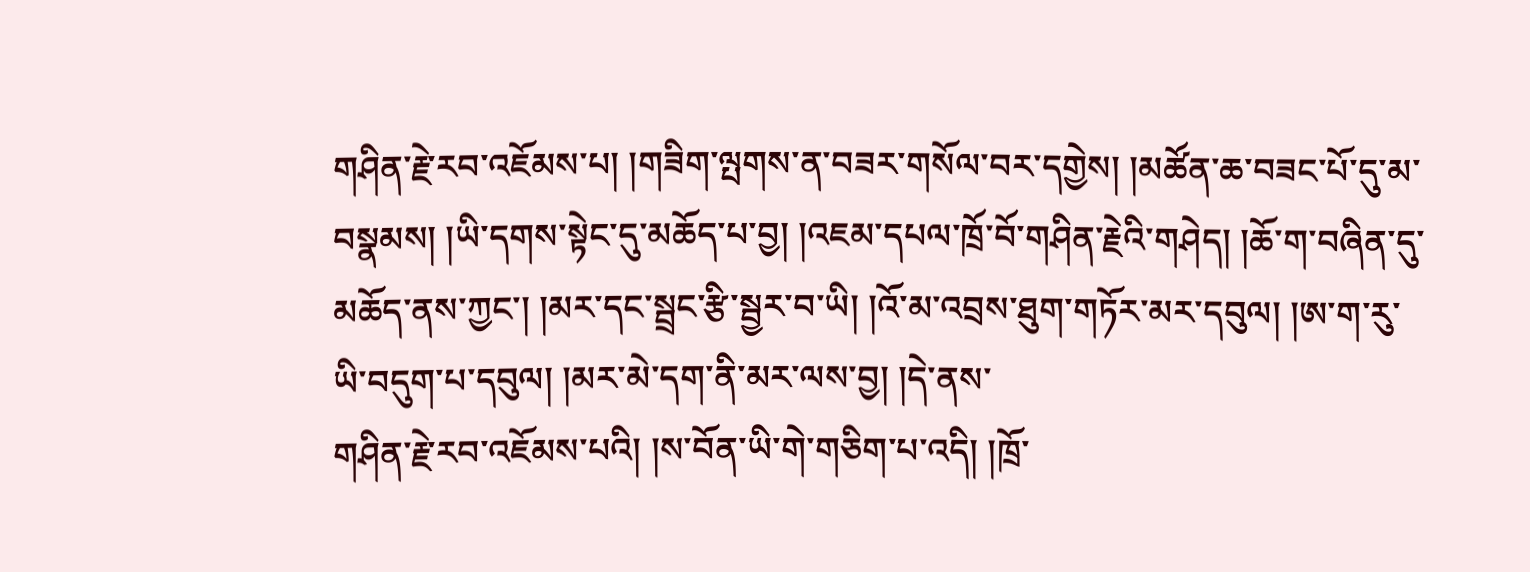གཤིན་རྗེ་རབ་འཇོམས་པ། །གཟིག་ལྤགས་ན་བཟར་གསོལ་བར་དགྱེས། །མཚོན་ཆ་བཟང་པོ་དུ་མ་བསྣམས། །ཡི་དགས་སྟེང་དུ་མཆོད་པ་བྱ། །འཇམ་དཔལ་ཁྲོ་བོ་གཤིན་རྗེའི་གཤེད། །ཆོ་ག་བཞིན་དུ་མཆོད་ནས་ཀྱང་། །མར་དང་སྦྲང་རྩི་སྦྱར་བ་ཡི། །འོ་མ་འབྲས་ཐུག་གཏོར་མར་དབུལ། །ཨ་ག་རུ་ཡི་བདུག་པ་དབུལ། །མར་མེ་དག་ནི་མར་ལས་བྱ། །དེ་ནས་
གཤིན་རྗེ་རབ་འཇོམས་པའི། །ས་བོན་ཡི་གེ་གཅིག་པ་འདི། །ཁྲོ་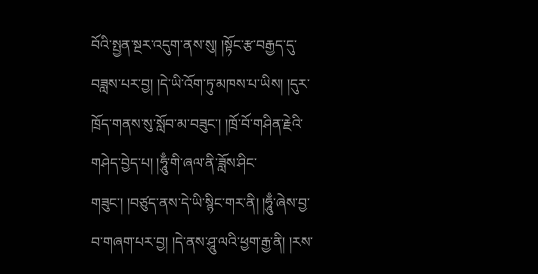བོའི་སྤྱན་སྔར་འདུག་ནས་སུ། །སྟོང་རྩ་བརྒྱད་དུ་བཟླས་པར་བྱ། །དེ་ཡི་འོག་ཏུ་མཁས་པ་ཡིས། །དུར་ཁྲོད་གནས་སུ་སློབ་མ་བཟུང་། །ཁྲོ་བོ་གཤིན་རྗེའི་གཤེད་བྱེད་པ། །ཧཱུྃ་གི་ཞལ་ནི་ཟློས་ཤིང་གཟུང་། །བཙུད་ནས་དེ་ཡི་སྙིང་གར་ནི། །ཧཱུྃ་ཞེས་བྱ་བ་གཞག་པར་བྱ། །དེ་ནས་ཤཱུ་ལའི་ཕྱག་རྒྱ་ནི། །རས་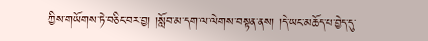ཀྱིས་གཡོགས་ཏེ་བཅིང་བར་བྱ། །སློབ་མ་དག་ལ་ལེགས་བསྟན་ནས། །དེ་ཡང་མཆོད་པ་བྱེད་དུ་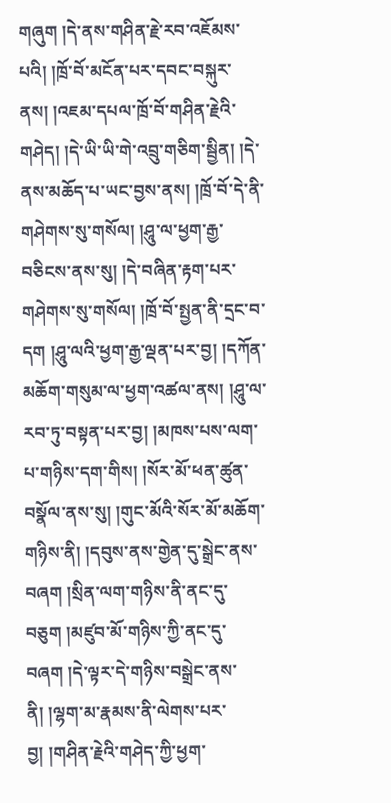གཞུག །དེ་ནས་གཤིན་རྗེ་རབ་འཇོམས་པའི། །ཁྲོ་བོ་མངོན་པར་དབང་བསྐུར་ནས། །འཇམ་དཔལ་ཁྲོ་བོ་གཤིན་རྗེའི་གཤེད། །དེ་ཡི་ཡི་གེ་འབྲུ་གཅིག་སྦྱིན། །དེ་ནས་མཆོད་པ་ཡང་བྱས་ནས། །ཁྲོ་བོ་དེ་ནི་གཤེགས་སུ་གསོལ། །ཤཱུ་ལ་ཕྱག་རྒྱ་བཅིངས་ནས་སུ། །དེ་བཞིན་རྟག་པར་གཤེགས་སུ་གསོལ། །ཁྲོ་བོ་སྤྱན་ནི་དྲང་བ་དག །ཤཱུ་ལའི་ཕྱག་རྒྱ་ལྡན་པར་བྱ། །དཀོན་མཆོག་གསུམ་ལ་ཕྱག་འཚལ་ནས། །ཤཱུ་ལ་རབ་ཏུ་བསྟན་པར་བྱ། །མཁས་པས་ལག་པ་གཉིས་དག་གིས། །སོར་མོ་ཕན་ཚུན་བསྣོལ་ནས་སུ། །གུང་མོའི་སོར་མོ་མཆོག་གཉིས་ནི། །དབུས་ནས་གྱེན་དུ་སྒྲེང་ནས་བཞག །སྲིན་ལག་གཉིས་ནི་ནང་དུ་བཅུག །མཛུབ་མོ་གཉིས་ཀྱི་ནང་དུ་བཞག །དེ་ལྟར་དེ་གཉིས་བསྒྲེང་ནས་ནི། །ལྷག་མ་རྣམས་ནི་ལེགས་པར་བྱ། །གཤིན་རྗེའི་གཤེད་ཀྱི་ཕྱག་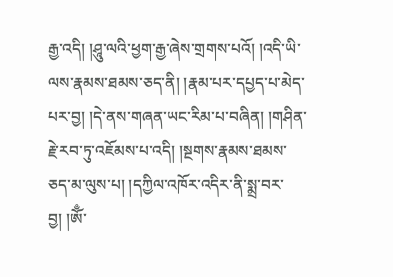རྒྱ་འདི། །ཤཱུ་ལའི་ཕྱག་རྒྱ་ཞེས་གྲགས་པའོ། །འདི་ཡི་ལས་རྣམས་ཐམས་ཅད་ནི། །རྣམ་པར་དཔྱད་པ་མེད་པར་བྱ། །དེ་ནས་གཞན་ཡང་རིམ་པ་བཞིན། །གཤིན་རྗེ་རབ་ཏུ་འཇོམས་པ་འདི། །སྔགས་རྣམས་ཐམས་ཅད་མ་ལུས་པ། །དཀྱིལ་འཁོར་འདིར་ནི་སྨྲ་བར་བྱ། །ཨོྃ་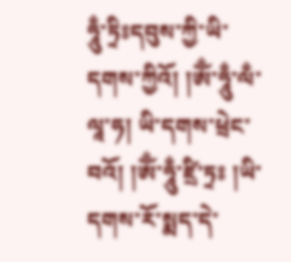ཧཱུྃ་ཏྲིཿདབུས་ཀྱི་ཡི་དགས་ཀྱིའོ། །ཨོྃ་ཧཱུྃ་ལྃ་ལཱ་ཧ། ཡི་དགས་ཕྲེང་བའོ། །ཨོྃ་ཧཱུྃ་ཛྲི་ཏྲཿ །ཡི་དགས་རོ་སྨད་དེ་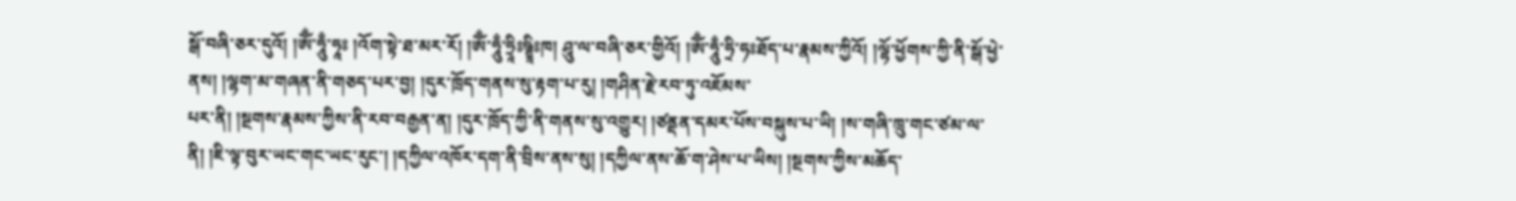སྒོ་བཞི་ཅར་དུའོ། །ཨོྃ་ཧཱུྃ་ཧཱཿ །འོག་སྟེ་ཐ་མར་རོ། །ཨོྃ་ཧཱུྃ་ཧྲཱིཿཥྚྲཱིཿཁ། ཤཱུ་ལ་བཞི་ཅར་གྱིའོ། །ཨོྃ་ཧཱུྃ་ཧྲི་ཧཿཐོད་པ་རྣམས་ཀྱིའོ། །ལྷོ་ཕྱོགས་ཀྱི་ནི་སྒོ་ཕྱེ་ནས། །ལྷག་མ་གཞན་ནི་གཅད་པར་བྱ། །དུར་ཁྲོད་གནས་སུ་རྟག་པ་རུ། །གཤིན་རྗེ་རབ་ཏུ་འཇོམས་
པར་ནི། །སྔགས་རྣམས་ཀྱིས་ནི་རབ་བརྒྱན་ན། །དུར་ཁྲོད་ཀྱི་ནི་གནས་སུ་འགྱུར། །ཙནྡན་དམར་པོས་བསྐུས་པ་ཡི། །ས་གཞི་ཁྲུ་གང་ཙམ་ལ་ནི། །ཇི་ལྟ་བུར་ཡང་གང་ཡང་རུང་། །དཀྱིལ་འཁོར་དག་ནི་བྲིས་ནས་སུ། །དཀྱིལ་ནས་ཆོ་ག་ཤེས་པ་ཡིས། །སྔགས་ཀྱིས་མཆོད་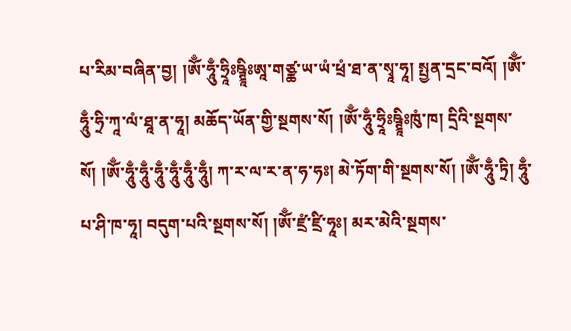པ་རིམ་བཞིན་བྱ། །ཨོྃ་ཧཱུྃ་ཧྲཱིཿཥྚྲཱིཿཨཱ་གཙྪ་ཡ་ཡཾ་ཕྲཾ་ཐ་ན་སྭཱ་ཧཱ། སྤྱན་དྲང་བའོ། །ཨོྃ་ཧཱུྃ་ཧྲི་ཀཱ་ལཾ་ཐཱ་ན་ཧཱ། མཆོད་ཡོན་གྱི་སྔགས་སོ། །ཨོྃ་ཧཱུྃ་ཧྲཱིཿཥྚྲཱིཿཁུཾ་ཁ། དྲིའི་སྔགས་སོ། །ཨོྃ་ཧཱུྃ་ཧཱུྃ་ཧཱུྃ་ཧཱུྃ་ཧཱུྃ་ཧཱུྃ། ཀ་ར་ལ་ར་ན་ཧ་ཧཿ། མེ་ཏོག་གི་སྔགས་སོ། །ཨོྃ་ཧཱུྃ་ཏྲི། ཧཱུྃ་པ་ཤི་ཁ་ཧཱ། བདུག་པའི་སྔགས་སོ། །ཨོྃ་ཛྲཾ་ཛྲི་ཧཱཿ། མར་མེའི་སྔགས་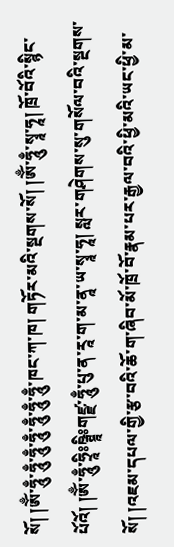སོ། །ཨོྃ་ཧཱུྃ་ཧཱུྃ་ཧཱུྃ་ཧཱུྃ་ཧཱུྃ་ཧཱུྃ་ཧཱུྃ་ཁང་ཀ་ཁ། གཏོར་མའི་སྔགས་སོ། །ཨོྃ་ཧཱུྃ་སྭཱ་ཧཱ། ཁྲོ་བོའི་སྙིང་པོའོ། །ཨོྃ་ཧཱུྃ་ཧྲཱིཿཥྚྲཱིཿགཛྫ་ཧཱུྃ་པུ་ན་རཱ་ག་མ་ནཱ་ཡ་སྭཱ་ཧཱ། སླར་གཤེགས་སུ་གསོལ་བའི་སྔགས་སོ། །འཇམ་དཔལ་གྱི་རྩ་བའི་ཆོ་ག་ཞིབ་མོ་ཁྲོ་བོ་རྣམ་པར་རྒྱལ་བའི་ཕྱི་མའི་ཡང་ཕྱི་མ་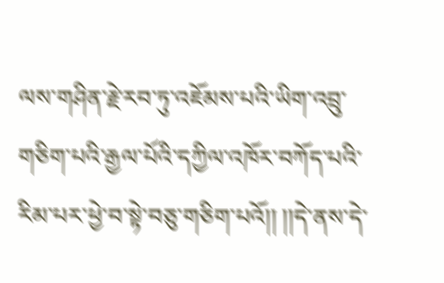ལས་གཤིན་རྗེ་རབ་ཏུ་འཇོམས་པའི་ཡིག་འབྲུ་གཅིག་པའི་རྒྱལ་པོའི་དཀྱིལ་འཁོར་བཀོད་པའི་རིམ་པར་ཕྱེ་བ་སྟེ་བཅུ་གཅིག་པའོ།། །།དེ་ནས་དེ་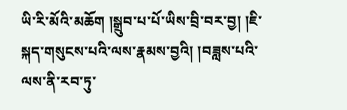ཡི་རི་མོའི་མཆོག །སྒྲུབ་པ་པོ་ཡིས་བྲི་བར་བྱ། །ཇི་སྐད་གསུངས་པའི་ལས་རྣམས་བྱའི། །བཟླས་པའི་ལས་ནི་རབ་ཏུ་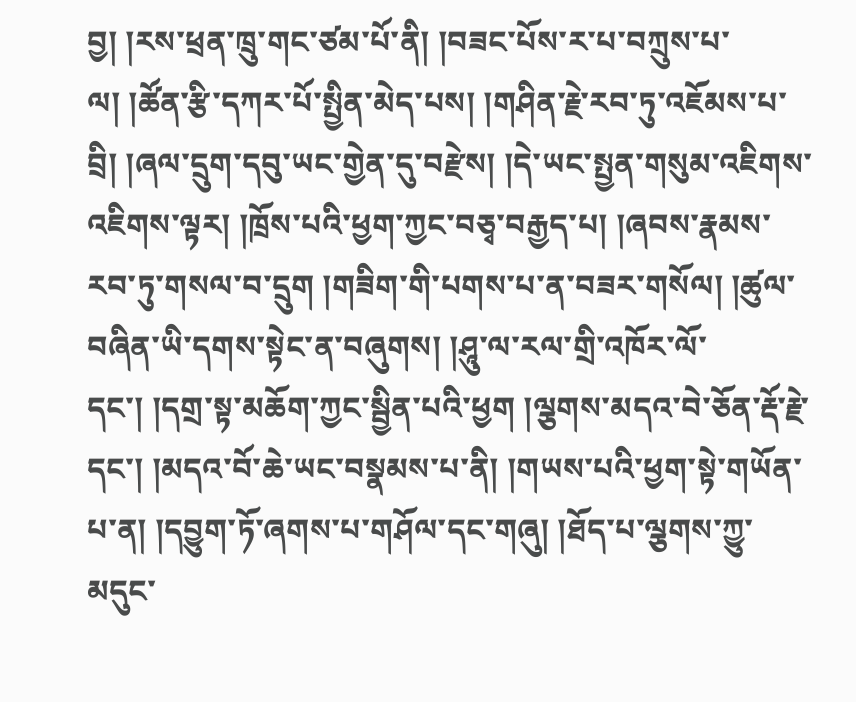བྱ། །རས་ཕྲན་ཁྲུ་གང་ཙམ་པོ་ནི། །བཟང་པོས་ར་པ་བཀྲུས་པ་ལ། །ཚོན་རྩི་དཀར་པོ་སྤྱིན་མེད་པས། །གཤིན་རྗེ་རབ་ཏུ་འཇོམས་པ་བྲི། །ཞལ་དྲུག་དབུ་ཡང་གྱེན་དུ་བརྫེས། །དེ་ཡང་སྤྱན་གསུམ་འཇིགས་འཇིགས་ལྟར། །ཁྲོས་པའི་ཕྱག་ཀྱང་བཅྭ་བརྒྱད་པ། །ཞབས་རྣམས་རབ་ཏུ་གསལ་བ་དྲུག །གཟིག་གི་པགས་པ་ན་བཟར་གསོལ། །ཚུལ་བཞིན་ཡི་དགས་སྟེང་ན་བཞུགས། །ཤཱུ་ལ་རལ་གྲི་འཁོར་ལོ་དང་། །དགྲ་སྟ་མཆོག་ཀྱང་སྦྱིན་པའི་ཕྱག །ལྕགས་མདའ་བེ་ཅོན་རྡོ་རྗེ་དང་། །མདའ་བོ་ཆེ་ཡང་བསྣམས་པ་ནི། །གཡས་པའི་ཕྱག་སྟེ་གཡོན་པ་ན། །དབྱུག་ཏོ་ཞགས་པ་གཤོལ་དང་གཞུ། །ཐོད་པ་ལྕགས་ཀྱུ་མདུང་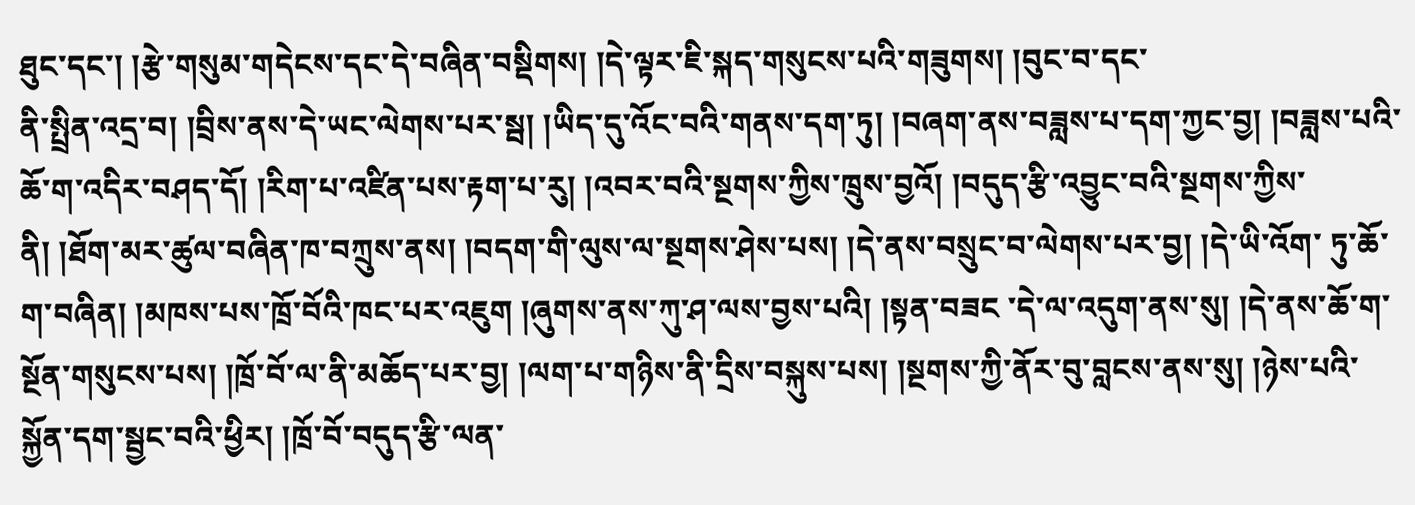ཐུང་དང་། །རྩེ་གསུམ་གདེངས་དང་དེ་བཞིན་བསྡིགས། །དེ་ལྟར་ཇི་སྐད་གསུངས་པའི་གཟུགས། །བུང་བ་དང་
ནི་སྤྲིན་འདྲ་བ། །བྲིས་ནས་དེ་ཡང་ལེགས་པར་སྦ། །ཡིད་དུ་འོང་བའི་གནས་དག་ཏུ། །བཞག་ནས་བཟླས་པ་དག་ཀྱང་བྱ། །བཟླས་པའི་ཆོ་ག་འདིར་བཤད་དོ། །རིག་པ་འཛིན་པས་རྟག་པ་རུ། །འབར་བའི་སྔགས་ཀྱིས་ཁྲུས་བྱའོ། །བདུད་རྩི་འབྱུང་བའི་སྔགས་ཀྱིས་ནི། །ཐོག་མར་ཚུལ་བཞིན་ཁ་བཀྲུས་ནས། །བདག་གི་ལུས་ལ་སྔགས་ཤེས་པས། །དེ་ནས་བསྲུང་བ་ལེགས་པར་བྱ། །དེ་ཡི་འོག་ ཏུ་ཆོ་ག་བཞིན། །མཁས་པས་ཁྲོ་བོའི་ཁང་པར་འཇུག །ཞུགས་ནས་ཀུ་ཤ་ལས་བྱས་པའི། །སྟན་བཟང ་དེ་ལ་འདུག་ནས་སུ། །དེ་ནས་ཆོ་ག་སྔོན་གསུངས་པས། །ཁྲོ་བོ་ལ་ནི་མཆོད་པར་བྱ། །ལག་པ་གཉིས་ནི་དྲིས་བསྐུས་པས། །སྔགས་ཀྱི་ནོར་བུ་བླངས་ནས་སུ། །ཉེས་པའི་སྐྱོན་དག་སྦྱང་བའི་ཕྱིར། །ཁྲོ་བོ་བདུད་རྩི་ལན་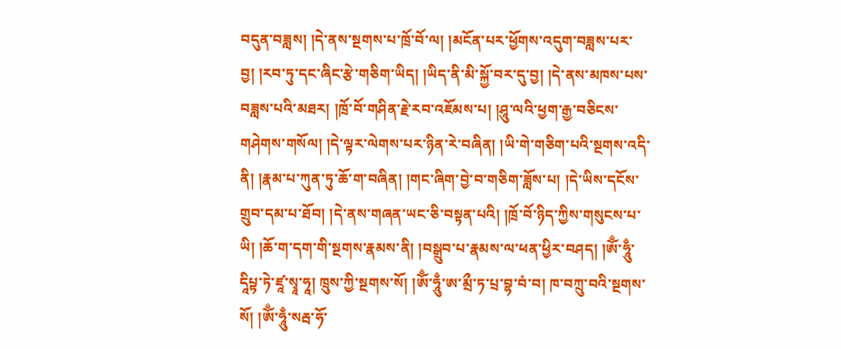བདུན་བཟླས། །དེ་ནས་སྔགས་པ་ཁྲོ་བོ་ལ། །མངོན་པར་ཕྱོགས་འདུག་བཟླས་པར་བྱ། །རབ་ཏུ་དང་ཞིང་རྩེ་གཅིག་ཡིད། །ཡིད་ནི་མི་སྐྱོ་བར་དུ་བྱ། །དེ་ནས་མཁས་པས་བཟླས་པའི་མཐར། །ཁྲོ་བོ་གཤིན་རྗེ་རབ་འཇོམས་པ། །ཤཱུ་ལའི་ཕྱག་རྒྱ་བཅིངས་གཤེགས་གསོལ། །དེ་ལྟར་ལེགས་པར་ཉིན་རེ་བཞིན། །ཡི་གེ་གཅིག་པའི་སྔགས་འདི་ནི། །རྣམ་པ་ཀུན་ཏུ་ཆོ་ག་བཞིན། །གང་ཞིག་བྱེ་བ་གཅིག་ཟློས་པ། །དེ་ཡིས་དངོས་གྲུབ་དམ་པ་ཐོབ། །དེ་ནས་གཞན་ཡང་ཅི་བསྟན་པའི། །ཁྲོ་བོ་ཉིད་ཀྱིས་གསུངས་པ་ཡི། །ཆོ་ག་དག་གི་སྔགས་རྣམས་ནི། །བསྒྲུབ་པ་རྣམས་ལ་ཕན་ཕྱིར་བཤད། །ཨོྃ་ཧཱུྃ་དཱིཔྟ་ཏེ་ཛཱ་སྭཱ་ཧཱ། ཁྲུས་ཀྱི་སྔགས་སོ། །ཨོྃ་ཧཱུྃ་ཨ་མྲྀ་ཏ་པྲ་བྷ་བཾ་བ། ཁ་བཀྲུ་བའི་སྔགས་སོ། །ཨོྃ་ཧཱུྃ་སརྦ་ཧོ་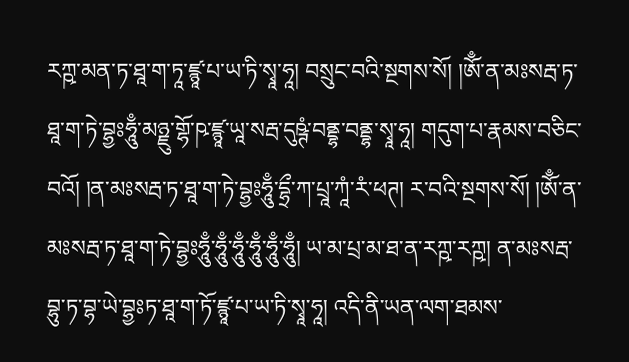རཀྵ་མན་ཏ་ཐཱ་ག་ཏཱ་ཛྙཱ་པ་ཡ་ཏི་སྭཱ་ཧཱ། བསྲུང་བའི་སྔགས་སོ། །ཨོྃ་ན་མཿསརྦ་ཏ་ཐཱ་ག་ཏེ་བྷྱཿཧཱུྃ་མཉྗུ་གྷོ་ཥ་ཛྙཱ་ཡཱ་སརྦ་དུཥྚཾ་བནྡྷ་བནྡྷ་སྭཱ་ཧཱ། གདུག་པ་རྣམས་བཅིང་བའོ། །ན་མཿསརྦ་ཏ་ཐཱ་ག་ཏེ་བྷྱཿཧཱུྃ་དྷྲྀ་ཀ་པྲཱ་ཀཱཾ་རཾ་ཕཊ། ར་བའི་སྔགས་སོ། །ཨོྃ་ན་མཿསརྦ་ཏ་ཐཱ་ག་ཏེ་བྷྱཿཧཱུྃ་ཧཱུྃ་ཧཱུྃ་ཧཱུྃ་ཧཱུྃ་ཧཱུྃ། ཡ་མ་པྲ་མ་ཐ་ན་རཀྵ་རཀྵ། ན་མཿསརྦ་བྷུ་ཏ་བྷ་ཡེ་བྷྱཿཏ་ཐཱ་ག་ཏོ་ཛྙཱ་པ་ཡ་ཏི་སྭཱ་ཧཱ། འདི་ནི་ཡན་ལག་ཐམས་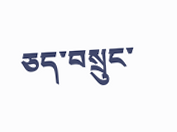ཅད་བསྲུང་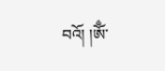བའོ། །ཨོྃ་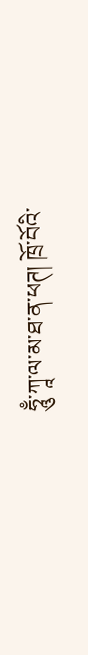ཧཱུྃ་ཀཱ་ལ་མ་ཐ་ན་ཕཊ། ཁྲོ་བོའི་